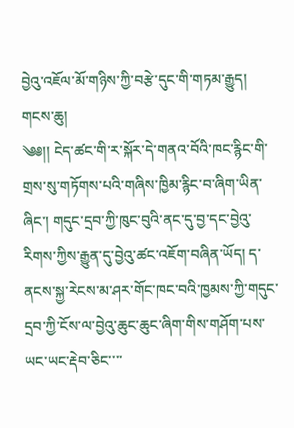བྱེའུ་འཇོལ་མོ་གཉིས་ཀྱི་བརྩེ་དུང་གི་གཏམ་རྒྱུད།
གངས་ཆུ།
༄༅།། ངེད་ཚང་གི་ར་སྐོར་དེ་གནའ་བོའི་ཁང་རྙིང་གི་གྲས་སུ་གཏོགས་པའི་གཞིས་ཁྱིམ་རྙིང་བ་ཞིག་ཡིན་ཞིང་། གདུང་དྲབ་ཀྱི་ཁུང་བུའི་ནང་དུ་བྱ་དང་བྱེའུ་རིགས་ཀྱིས་རྒྱུན་དུ་བྱེའུ་ཚང་འཇོག་བཞིན་ཡོད། ད་ནངས་སྐྱ་རེངས་མ་ཤར་གོང་ཁང་བའི་ཁྱམས་ཀྱི་གདུང་དྲབ་ཀྱི་ངོས་ལ་བྱེའུ་ཆུང་ཆུང་ཞིག་གིས་གཤོག་པས་ཡང་ཡང་རྡེབ་ཅིང་་་་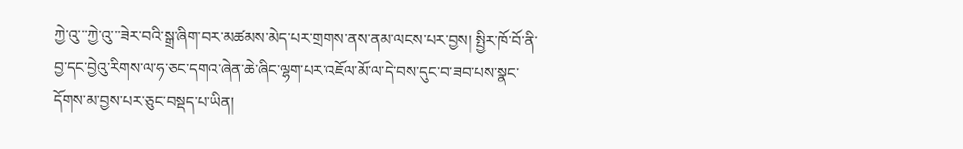ཀྱེ་འུ་་་ཀྱེ་འུ་་་ཟེར་བའི་སྒྲ་ཞིག་བར་མཚམས་མེད་པར་གྲགས་ནས་ནམ་ལངས་པར་བྱས། སྤྱིར་ཁོ་བོ་ནི་བྱ་དང་བྱེའུ་རིགས་ལ་ཧ་ཅང་དགའ་ཞེན་ཆེ་ཞིང་ལྷག་པར་འཇོལ་མོ་ལ་དེ་བས་དུང་བ་ཟབ་པས་སྣང་དོགས་མ་བྱས་པར་ཅུང་བསྡད་པ་ཡིན།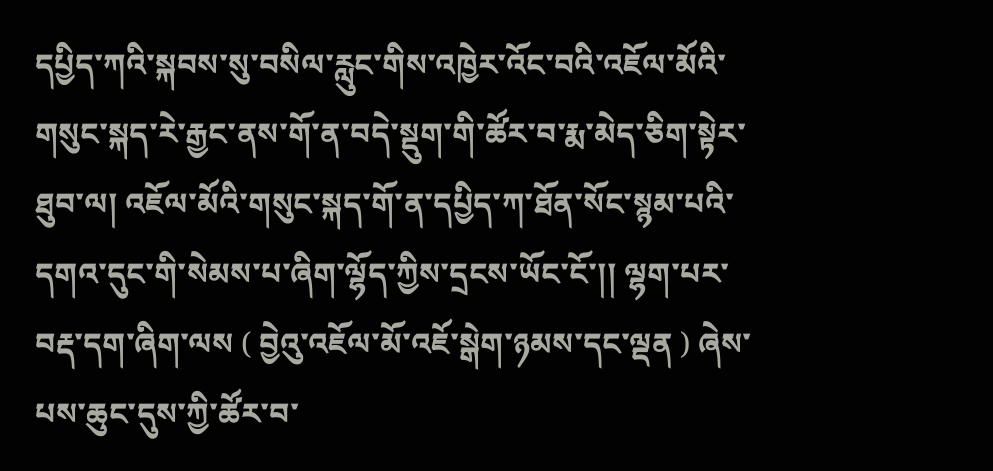དཔྱིད་ཀའི་སྐབས་སུ་བསིལ་རླུང་གིས་འཁྱེར་འོང་བའི་འཇོལ་མོའི་གསུང་སྐད་རེ་རྒྱང་ནས་གོ་ན་བདེ་སྡུག་གི་ཚོར་བ་རྨ་མེད་ཅིག་སྟེར་ཐུབ་ལ། འཇོལ་མོའི་གསུང་སྐད་གོ་ན་དཔྱིད་ཀ་ཐོན་སོང་སྙམ་པའི་དགའ་དུང་གི་སེམས་པ་ཞིག་ལྷོད་ཀྱིས་དྲངས་ཡོང་ངོ་།། ལྷག་པར་བརྡ་དག་ཞིག་ལས ( བྱེའུ་འཇོལ་མོ་འཇོ་སྒེག་ཉམས་དང་ལྡན ) ཞེས་པས་ཆུང་དུས་ཀྱི་ཚོར་བ་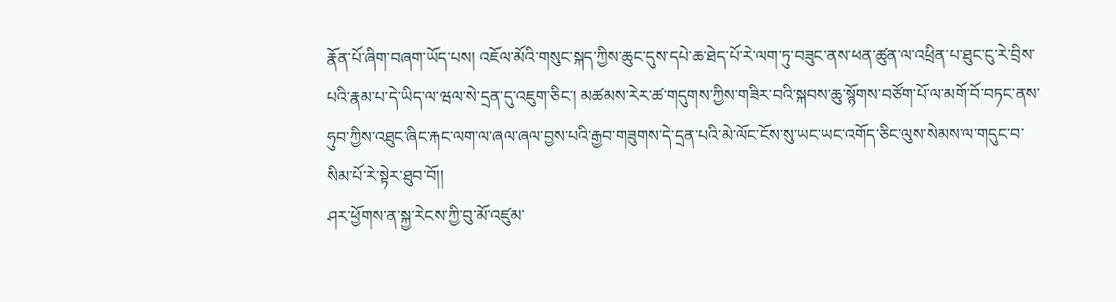རྣོན་པོ་ཞིག་བཞག་ཡོད་པས། འཇོལ་མོའི་གསུང་སྐད་ཀྱིས་ཆུང་དུས་དཔེ་ཆ་ཐེད་པོ་རེ་ལག་ཏུ་བཟུང་ནས་ཕན་ཚུན་ལ་འཕྲིན་པ་ཐུང་ངུ་རེ་བྲིས་པའི་རྣམ་པ་དེ་ཡིད་ལ་ཝལ་སེ་དྲན་དུ་འཇུག་ཅིང་། མཚམས་རེར་ཚ་གདུགས་ཀྱིས་གཟིར་བའི་སྐབས་ཆུ་སྙོགས་བཙོག་པོ་ལ་མགོ་བོ་བཏང་ནས་ཧུབ་ཀྱིས་འཐུང་ཞིང་རྐང་ལག་ལ་ཞལ་ཞལ་བྱས་པའི་རྒྱབ་གཟུགས་དེ་དྲན་པའི་མེ་ལོང་ངོས་སུ་ཡང་ཡང་འགོད་ཅིང་ལུས་སེམས་ལ་གདུང་བ་སིམ་པོ་རེ་སྟེར་ཐུབ་བོ།།
ཤར་ཕྱོགས་ན་སྐྱ་རེངས་ཀྱི་བུ་མོ་འཛུམ་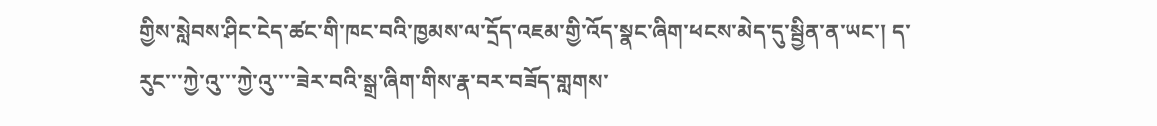གྱིས་སླེབས་ཤིང་ངེད་ཚང་གི་ཁང་བའི་ཁྱམས་ལ་དྲོད་འཇམ་གྱི་འོད་སྣང་ཞིག་ཕངས་མེད་དུ་སྦྱིན་ན་ཡང་། ད་རུང་་་ཀྱེ་འུ་་་ཀྱེ་འུ་་་་ཟེར་བའི་སྒྲ་ཞིག་གིས་རྣ་བར་བཟོད་གླགས་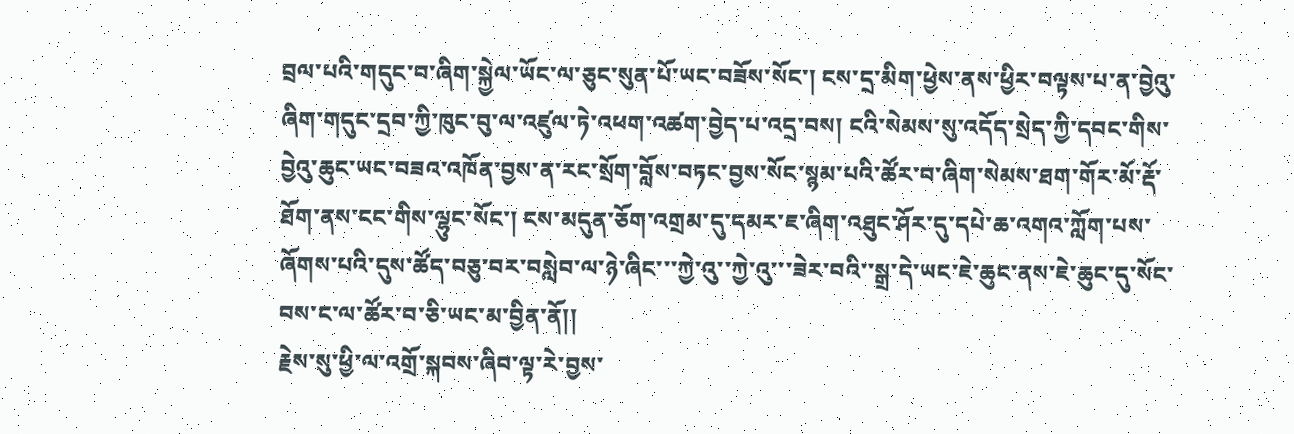བྲལ་པའི་གདུང་བ་ཞིག་སྐྱེལ་ཡོང་ལ་ཅུང་སུན་པོ་ཡང་བཟོས་སོང་། ངས་དྲ་མིག་ཕྱེས་ནས་ཕྱིར་བལྟས་པ་ན་བྱེའུ་ཞིག་གདུང་དྲབ་ཀྱི་ཁུང་བུ་ལ་འཛུལ་ཏེ་འཕག་འཚག་བྱེད་པ་འདྲ་བས། ངའི་སེམས་སུ་འདོད་སྲེད་ཀྱི་དབང་གིས་བྱེའུ་ཆུང་ཡང་བཟའ་འཁོན་བྱས་ན་རང་སྲོག་བློས་བཏང་བྱས་སོང་སྙམ་པའི་ཚོར་བ་ཞིག་སེམས་ཐག་གོར་མོ་རྡོ་ཐོག་ནས་ངང་གིས་ལྷུང་སོང་། ངས་མདུན་ཅོག་འགྲམ་དུ་དམར་ཇ་ཞིག་འཐུང་ཤོར་དུ་དཔེ་ཆ་འགའ་ཀློག་པས་ཞོགས་པའི་དུས་ཚོད་བཅུ་བར་བསླེབ་ལ་ཉེ་ཞིང་་་ཀྱེ་འུ་་ཀྱེ་འུ་་་ཟེར་བའི་་སྒྲ་དེ་ཡང་ཇེ་ཆུང་ནས་ཇེ་ཆུང་དུ་སོང་བས་ང་ལ་ཚོར་བ་ཅི་ཡང་མ་བྱིན་ནོ།།
རྗེས་སུ་ཕྱི་ལ་འགྲོ་སྐབས་ཞིབ་ལྟ་རེ་བྱས་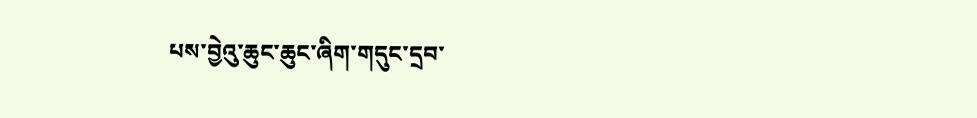པས་བྱེའུ་ཆུང་ཆུང་ཞིག་གདུང་དྲབ་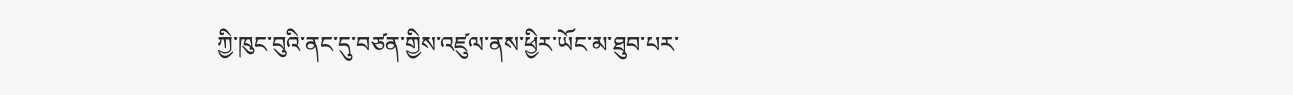ཀྱི་ཁུང་བུའི་ནང་དུ་བཙན་གྱིས་འཛུལ་ནས་ཕྱིར་ཡོང་མ་ཐུབ་པར་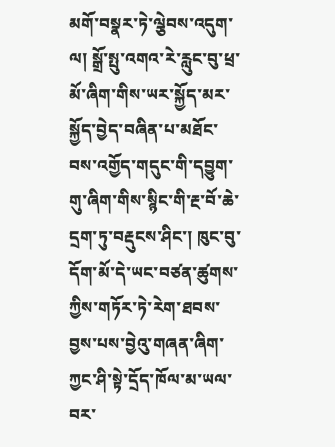མགོ་བསྣར་ཏེ་ལྕེབས་འདུག་ལ། སྒྲོ་སྤུ་འགའ་རེ་རླུང་བུ་ཕྲ་མོ་ཞིག་གིས་ཡར་སྐྱོད་མར་སྐྱོད་བྱེད་བཞིན་པ་མཐོང་བས་འགྱོད་གདུང་གི་དབྱུག་གུ་ཞིག་གིས་སྙིང་གི་རྔ་བོ་ཆེ་དྲག་ཏུ་བརྡུངས་ཤིང་། ཁུང་བུ་དོག་མོ་དེ་ཡང་བཙན་ཚུགས་ཀྱིས་གཏོར་ཏེ་རེག་ཐབས་བྱས་པས་བྱེའུ་གཞན་ཞིག་ཀྱང་ཤི་སྟེ་དྲོད་ཁོལ་མ་ཡལ་བར་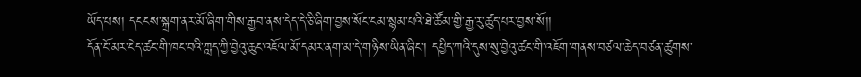ཡོད་པས། དངངས་སྐྲག་ནར་མོ་ཞིག་གིས་རྒྱབ་ནས་དེད་དེ་ཅི་ཞིག་བྱས་སོང་ངམ་སྙམ་པའི་ཐེ་ཚོམ་གྱི་རྒྱ་རུ་ཚུད་པར་བྱས་སོ།།
དོན་ངོ་མར་ངེད་ཚང་གི་ཁང་བའི་ཀླད་ཀྱི་བྱེའུ་ཆུང་འཇོལ་མོ་དམར་ནག་མ་དེ་གཉིས་ཡིན་ཞིང་། དཔྱིད་ཀའི་དུས་སུ་བྱེའུ་ཚང་གི་འཇོག་གནས་བཙལ་ཆེད་བཙན་ཚུགས་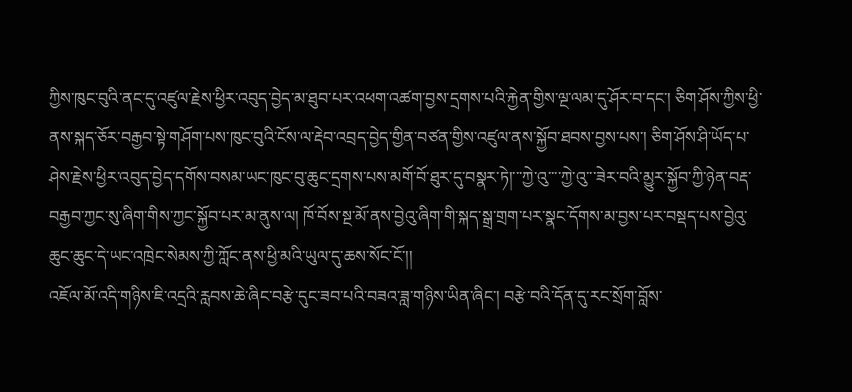ཀྱིས་ཁུང་བུའི་ནང་དུ་འཛུལ་རྗེས་ཕྱིར་འབུད་བྱེད་མ་ཐུབ་པར་འཕག་འཚག་བྱས་དྲགས་པའི་རྐྱེན་གྱིས་ལྔ་ལམ་དུ་ཤོར་བ་དང་། ཅིག་ཤོས་ཀྱིས་ཕྱི་ནས་སྐད་ཅོར་བརྒྱབ་སྟེ་གཤོག་པས་ཁུང་བུའི་ངོས་ལ་རྡེབ་འབྲད་བྱེད་གྱིན་བཙན་གྱིས་འཛུལ་ནས་སྐྱོབ་ཐབས་བྱས་པས་། ཅིག་ཤོས་ཤི་ཡོད་པ་ཤེས་རྗེས་ཕྱིར་འབུད་བྱེད་དགོས་བསམ་ཡང་ཁུང་བུ་ཆུང་དྲགས་པས་མགོ་བོ་ཐུར་དུ་བསྣར་ཏེ།་་་ཀྱེ་འུ་་་་ཀྱེ་འུ་་་ཟེར་བའི་མྱུར་སྐྱོབ་ཀྱི་ཉེན་བརྡ་བརྒྱབ་ཀྱང་སུ་ཞིག་གིས་ཀྱང་སྐྱོབ་པར་མ་ནུས་ལ། ཁོ་བོས་སྔ་མོ་ནས་བྱེའུ་ཞིག་གི་སྐད་སྒྲ་གྲག་པར་སྣང་དོགས་མ་བྱས་པར་བསྡད་པས་བྱེའུ་ཆུང་ཆུང་དེ་ཡང་འཁྲེང་སེམས་ཀྱི་ཀློང་ནས་ཕྱི་མའི་ཡུལ་དུ་ཆས་སོང་ངོ་།།
འཇོལ་མོ་འདི་གཉིས་ཇི་འདྲའི་རླབས་ཆེ་ཞིང་བརྩེ་དུང་ཟབ་པའི་བཟའ་ཟླ་གཉིས་ཡིན་ཞིང་། བརྩེ་བའི་དོན་དུ་རང་སྲོག་བློས་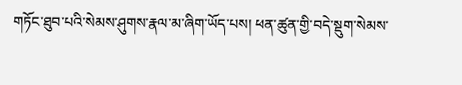གཏོང་ཐུབ་པའི་སེམས་ཤུགས་རྣལ་མ་ཞིག་ཡོད་པས། ཕན་ཚུན་གྱི་བདེ་སྡུག་སེམས་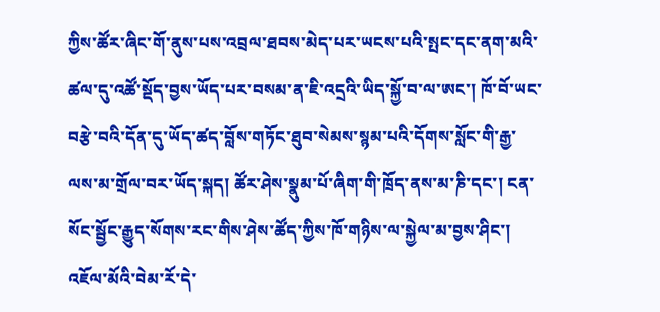ཀྱིས་ཚོར་ཞིང་གོ་ནུས་པས་འབྲལ་ཐབས་མེད་པར་ཡངས་པའི་སྤང་དང་ནག་མའི་ཚལ་དུ་འཚོ་སྡོད་བྱས་ཡོད་པར་བསམ་ན་ཇི་འདྲའི་ཡིད་སྐྱོ་བ་ལ་ཨང་། ཁོ་བོ་ཡང་བརྩེ་བའི་དོན་དུ་ཡོད་ཚད་བློས་གཏོང་ཐུབ་སེམས་སྙམ་པའི་དོགས་སློང་གི་རྒྱ་ལས་མ་གྲོལ་བར་ཡོད་སྐད། ཚོར་ཤེས་སྣུམ་པོ་ཞིག་གི་ཁྲོད་ནས་མ་ཎི་དང་། ངན་སོང་སྦྱོང་རྒྱུད་སོགས་རང་གིས་ཤེས་ཚོད་ཀྱིས་ཁོ་གཉིས་ལ་སྐྱེལ་མ་བྱས་ཤིང་། འཇོལ་མོའི་བེམ་རོ་དེ་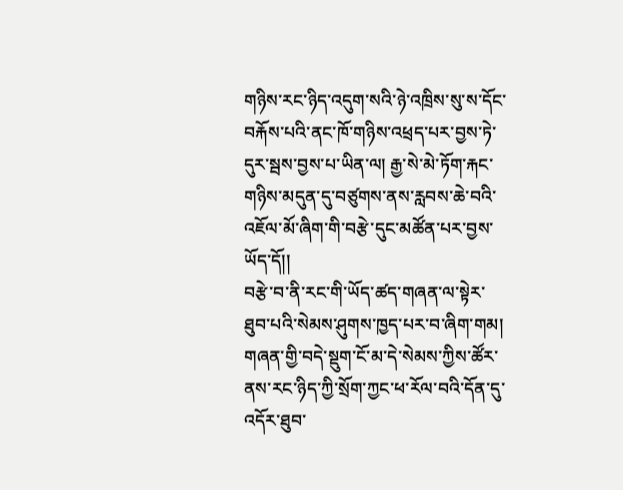གཉིས་རང་ཉིད་འདུག་སའི་ཉེ་འཁྲིས་སུ་ས་དོང་བརྐོས་པའི་ནང་ཁོ་གཉིས་འཕྲད་པར་བྱས་ཏེ་དུར་སྦས་བྱས་པ་ཡིན་ལ། རྒྱ་སེ་མེ་ཏོག་རྐང་གཉིས་མདུན་དུ་བཙུགས་ནས་རླབས་ཆེ་བའི་འཇོལ་མོ་ཞིག་གི་བརྩེ་དུང་མཚོན་པར་བྱས་ཡོད་དོ།།
བརྩེ་བ་ནི་རང་གི་ཡོད་ཚད་གཞན་ལ་སྟེར་ཐུབ་པའི་སེམས་ཤུགས་ཁྱད་པར་བ་ཞིག་གམ། གཞན་གྱི་བདེ་སྡུག་ངོ་མ་དེ་སེམས་ཀྱིས་ཚོར་ནས་རང་ཉིད་ཀྱི་སྲོག་ཀྱང་ཕ་རོལ་བའི་དོན་དུ་འདོར་ཐུབ་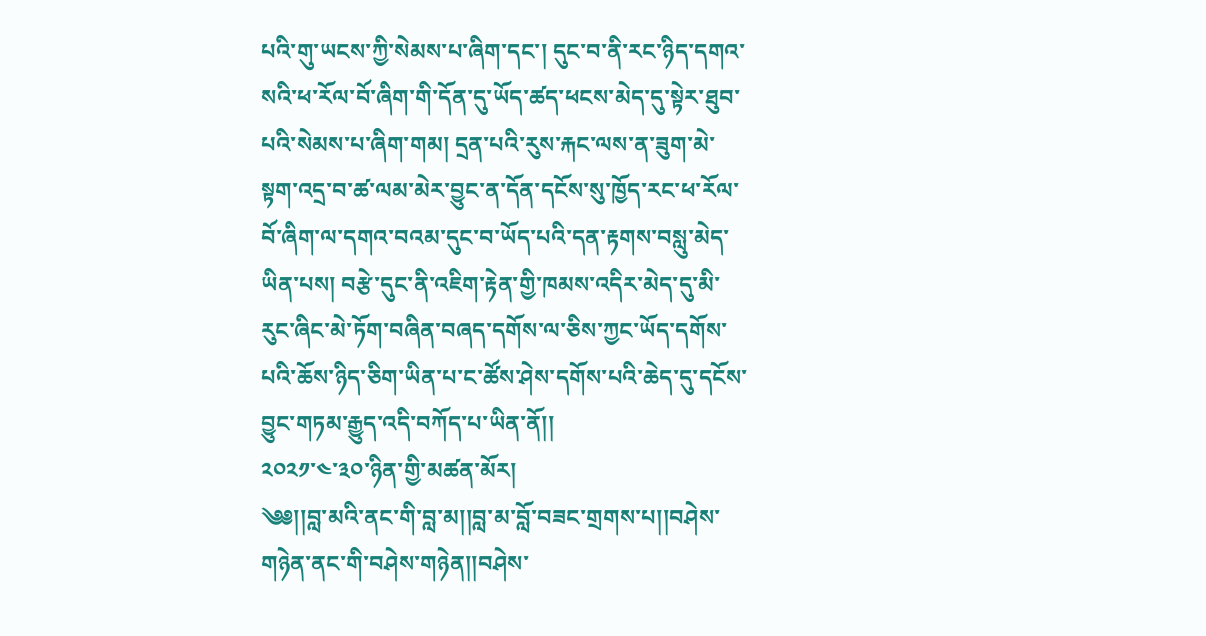པའི་གུ་ཡངས་ཀྱི་སེམས་པ་ཞིག་དང་། དུང་བ་ནི་རང་ཉིད་དགའ་སའི་ཕ་རོལ་བོ་ཞིག་གི་དོན་དུ་ཡོད་ཚད་ཕངས་མེད་དུ་སྟེར་ཐུབ་པའི་སེམས་པ་ཞིག་གམ། དྲན་པའི་རུས་རྐང་ལས་ན་ཟུག་མེ་སྟག་འདྲ་བ་ཚ་ལམ་མེར་བྱུང་ན་དོན་དངོས་སུ་ཁྱོད་རང་ཕ་རོལ་བོ་ཞིག་ལ་དགའ་བའམ་དུང་བ་ཡོད་པའི་དན་རྟགས་བསླུ་མེད་ཡིན་པས། བརྩེ་དུང་ནི་འཇིག་རྟེན་གྱི་ཁམས་འདིར་མེད་དུ་མི་རུང་ཞིང་མེ་ཏོག་བཞིན་བཞད་དགོས་ལ་ཅིས་ཀྱང་ཡོད་དགོས་པའི་ཆོས་ཉིད་ཅིག་ཡིན་པ་ང་ཚོས་ཤེས་དགོས་པའི་ཆེད་དུ་དངོས་བྱུང་གཏམ་རྒྱུད་འདི་བཀོད་པ་ཡིན་ནོ།།
༢༠༢༡་༤་༣༠་ཉིན་གྱི་མཚན་མོར།
༄༅།།བླ་མའི་ནང་གི་བླ་མ།།བླ་མ་བློ་བཟང་གྲགས་པ།།བཤེས་གཉེན་ནང་གི་བཤེས་གཉེན།།བཤེས་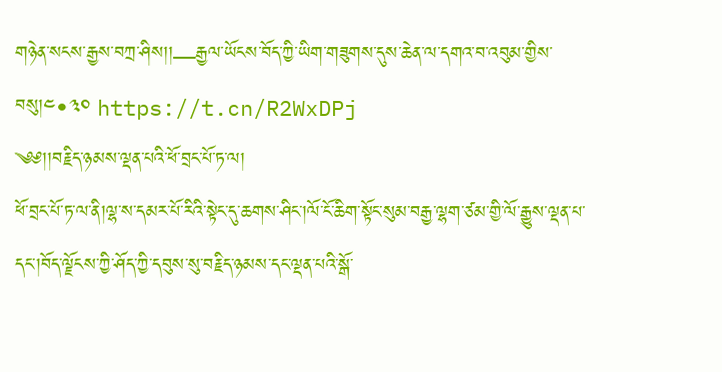གཉེན་སངས་རྒྱས་བཀྲ་ཤིས།།—རྒྱལ་ཡོངས་བོད་ཀྱི་ཡིག་གཟུགས་དུས་ཆེན་ལ་དགའ་བ་འབུམ་གྱིས་བསུ།༤•༣༠ https://t.cn/R2WxDPj
༄༅།།བརྗིད་ཉམས་ལྡན་པའི་ཕོ་བྲང་པོ་ཏ་ལ།
ཕོ་བྲང་པོ་ཏ་ལ་ནི།ལྷ་ས་དམར་པོ་རིའི་སྟེང་དུ་ཆགས་ཤིང་།ལོ་ངོ་ཆིག་སྟོང་སུམ་བརྒྱ་ལྷག་ཙམ་གྱི་ལོ་རྒྱུས་ལྡན་པ་དང་།བོད་ལྗོངས་ཀྱི་ཤོད་ཀྱི་དབུས་སུ་བརྗིད་ཉམས་དང་ལྡན་པའི་སྒོ་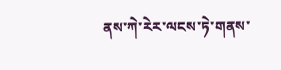ནས་ཀེ་རེར་ལངས་ཏེ་གནས་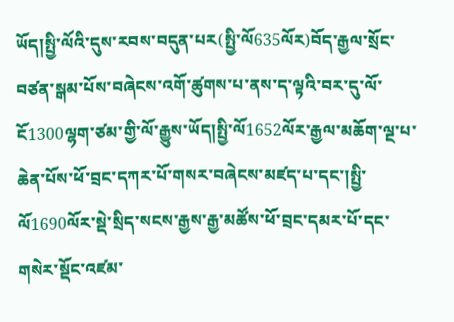ཡོད།སྤྱི་ལོའི་དུས་རབས་བདུན་པར(སྤྱི་ལོ635ལོར)བོད་རྒྱལ་སྲོང་བཙན་སྒམ་པོས་བཞེངས་འགོ་ཚུགས་པ་ནས་ད་ལྟའི་བར་དུ་ལོ་ངོ1300ལྷག་ཙམ་གྱི་ལོ་རྒྱུས་ཡོད།སྤྱི་ལོ1652ལོར་རྒྱལ་མཆོག་ལྔ་པ་ཆེན་པོས་ཕོ་བྲང་དཀར་པོ་གསར་བཞེངས་མཛད་པ་དང་།སྤྱི་ལོ1690ལོར་སྡེ་སྲིད་སངས་རྒྱས་རྒྱ་མཚོས་ཕོ་བྲང་དམར་པོ་དང་གསེར་སྡོང་འཛམ་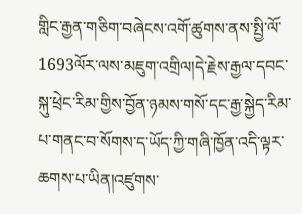གླིང་རྒྱན་གཅིག་བཞེངས་འགོ་ཚུགས་ནས་སྤྱི་ལོ་1693ལོར་ལས་མཇུག་འགྲིལ།དེ་རྗེས་རྒྱལ་དབང་སྐུ་ཕྲེང་རིམ་གྱིས་བྱོན་ཉམས་གསོ་དང་རྒྱ་སྐྱེད་རིམ་པ་གནང་བ་སོགས་ད་ཡོད་ཀྱི་གཞི་ཁྱོན་འདི་ལྟར་ཆགས་པ་ཡིན།འཛུགས་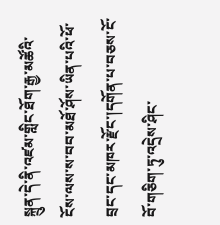སྐྲུན་དེ་ནི་འཛམ་གླིང་ཐོག་རྒྱ་མཚོའི་ངོས་ལས་ས་བབ་མཐོ་ཤོས་ཡིན་པའི་ཕོ་བྲང་དང་མཁར་རྫོང་།དགོན་པ་བཅས་ངོ་བོ་གཅིག་ཏུ་འདྲེས་ཤིང་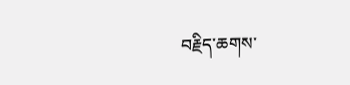བརྗིད་ཆགས་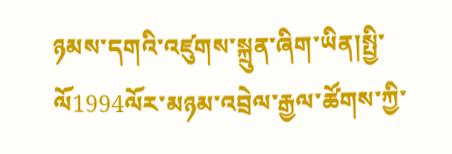ཉམས་དགའི་འཛུགས་སྐྲུན་ཞིག་ཡིན།སྤྱི་ལོ1994ལོར་མཉམ་འབྲེལ་རྒྱལ་ཚོགས་ཀྱི་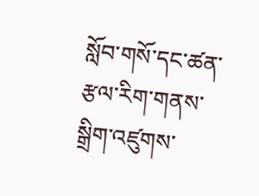སློབ་གསོ་དང་ཚན་རྩལ་རིག་གནས་སྒྲིག་འཛུགས་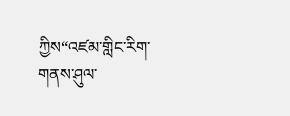ཀྱིས“འཛམ་གླིང་རིག་གནས་ཤུལ་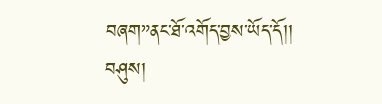བཞག”ནང་ཐོ་འགོད་བྱས་ཡོད་དོ།།
བཤུས།